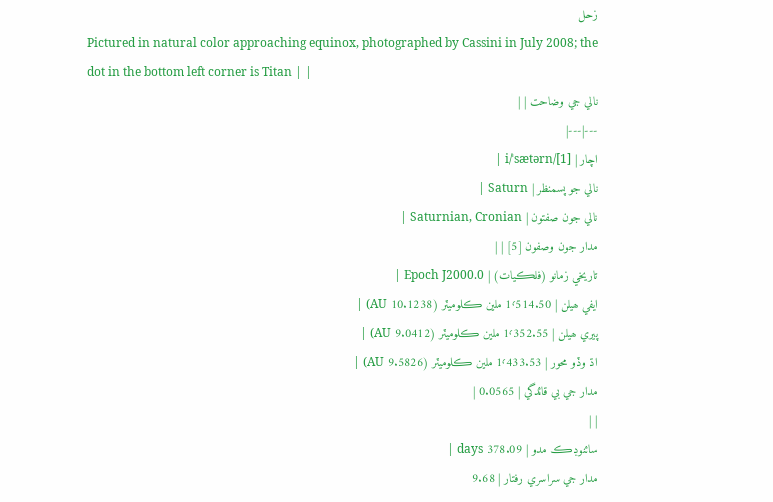زحل
Pictured in natural color approaching equinox, photographed by Cassini in July 2008; the dot in the bottom left corner is Titan | |
نالي جي وضاحت | |
---|---|
اچار | i/ˈsætərn/[1] |
نالي جو پسمنظر | Saturn |
نالي جون صفتون | Saturnian, Cronian |
مدار جون وصفون [5] | |
تاريخي زمانو (فلڪيات) | Epoch J2000.0 |
ايفي ھيلن | 1٬514.50 ملين ڪلوميٽر (10.1238 AU) |
پيري ھيلن | 1٬352.55 ملين ڪلوميٽر (9.0412 AU) |
اڌ وڏو محور | 1٬433.53 ملين ڪلوميٽر (9.5826 AU) |
مدار جي بي قائدگي | 0.0565 |
| |
سائنوڊڪ مدو | 378.09 days |
مدار جي سراسري رفتار | 9.68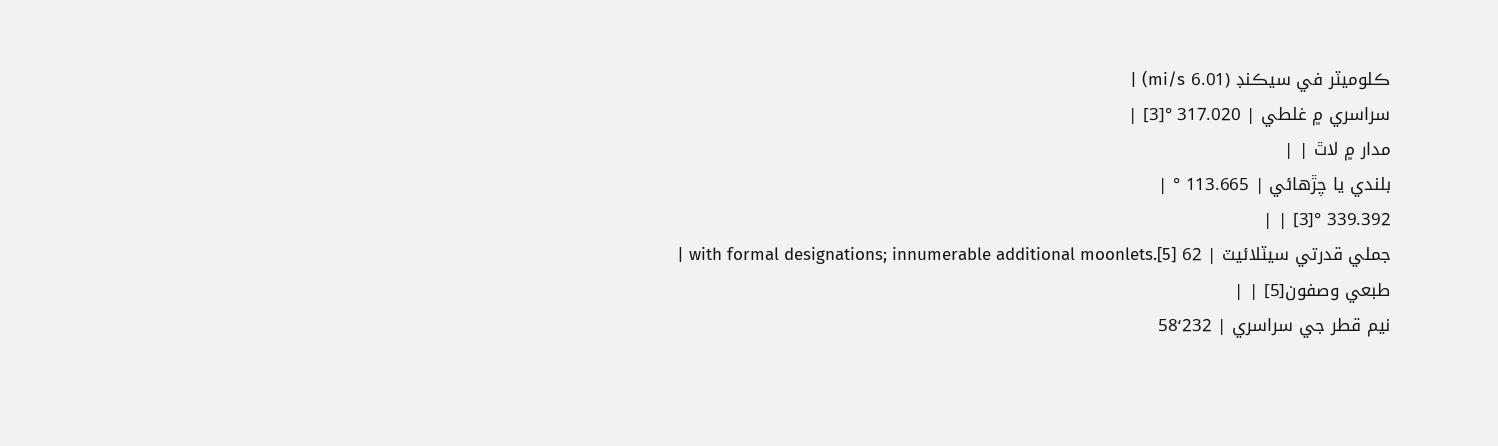ڪلوميٽر في سيڪنڊ (6.01 mi/s) |
سراسري ۾ غلطي | 317.020 °[3] |
مدار ۾ لاٿ | |
بلندي يا چڙھائي | 113.665 ° |
339.392 °[3] | |
جملي قدرتي سيٽلائيٽ | 62 with formal designations; innumerable additional moonlets.[5] |
طبعي وصفون[5] | |
نيم قطر جي سراسري | 58٬232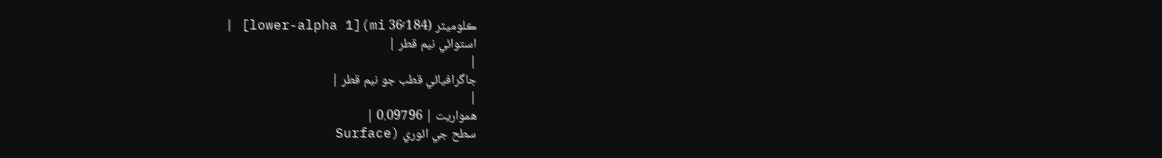ڪلوميٽر (36٬184 mi)[lower-alpha 1] |
استوائي نيم قطر |
|
جاگرافيائي قطب جو نيم قطر |
|
ھمواريت | 0.09796 |
سطح جي ائوري (Surface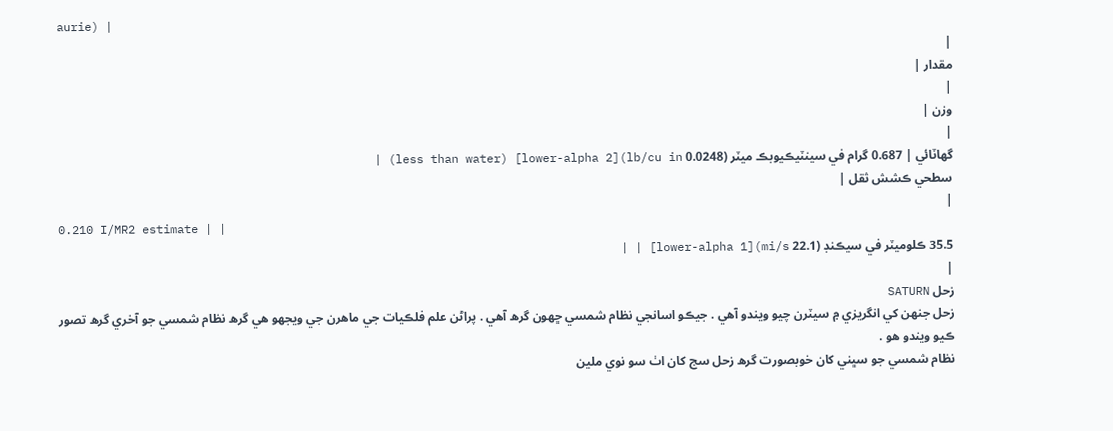aurie) |
|
مقدار |
|
وزن |
|
گھاٽائي | 0.687 گرام في سينٽيڪيوبڪ ميٽر (0.0248 lb/cu in)[lower-alpha 2] (less than water) |
سطحي ڪشش ثقل |
|
0.210 I/MR2 estimate | |
35.5 ڪلوميٽر في سيڪنڊ (22.1 mi/s)[lower-alpha 1] | |
|
زحل SATURN
زحل جنھن کي انگريزي ۾ سيٽرن چيو ويندو آھي . جيڪو اسانجي نظام شمسي ڇھون گرھ آھي . پراڻن علم فلڪيات جي ماھرن جي ويجھو ھي گرھ نظام شمسي جو آخري گرھ تصور ڪيو ويندو ھو .
نظام شمسي جو سڀني کان خوبصورت گرھ زحل سج کان اٺ سو نوي ملين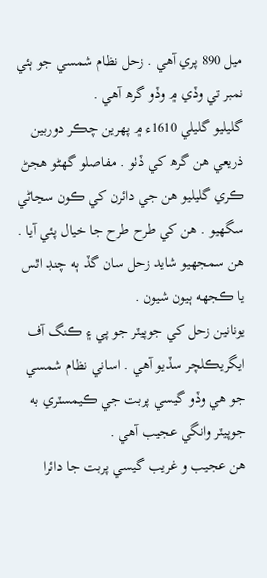ميل 890 پري آھي . زحل نظام شمسي جو ٻئي نمبر تي وڏي ۾ وڏو گرھ آھي .
گليليو گليلي 1610ء ۾ پھرين چڪر دوربين ذريعي ھن گرھ کي ڏٺو . مفاصلو گھڻو ھجڻ ڪري گليليو ھن جي دائرن کي ڪون سڃاڻي سگھيو . ھن کي طرح طرح جا خيال پئي آيا . ھن سمجھيو شايد زحل سان گڏ ٻه چنڊ اٿس يا ڪجهه ٻيون شيون .
يونانين زحل کي جوپيٽر جو پي ۽ ڪنگ آف ايگريڪلچر سڏيو آھي . اساني نظام شمسي جو ھي وڏو گيسي پربت جي ڪيمسٽري به جوپيٽر وانگي عجيب آھي .
ھن عجيب و غريب گيسي پربت جا دائرا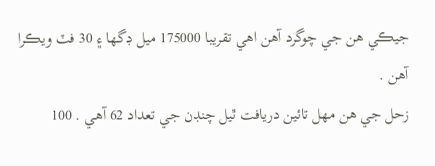جيڪي ھن جي چوگرد آھن اھي تقريبا 175000 ميل ڊگھا ۽ 30 فٽ ويڪرا آھن .
زحل جي ھن مھل تائين دريافت ٿيل چنڊن جي تعداد 62 آھي . 100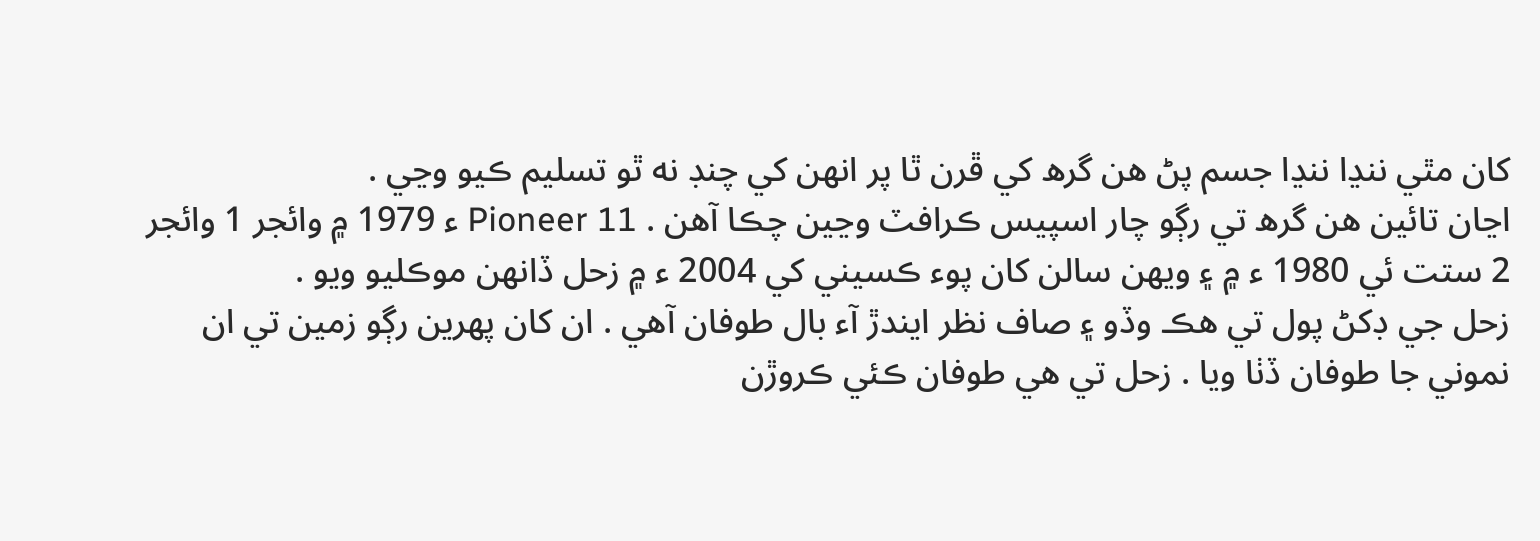کان مٿي ننڍا ننڍا جسم پڻ ھن گرھ کي ڦرن ٿا پر انھن کي چنڊ نه ٿو تسليم ڪيو وڃي .
اڃان تائين ھن گرھ تي رڳو چار اسپيس ڪرافٽ وڃين چڪا آھن . Pioneer 11 ء 1979 ۾ وائجر 1 وائجر 2 ستت ئي 1980 ء ۾ ۽ ويھن سالن کان پوء ڪسيني کي 2004 ء ۾ زحل ڏانھن موڪليو ويو .
زحل جي ڊکڻ پول تي ھڪ وڏو ۽ صاف نظر ايندڙ آء بال طوفان آھي . ان کان پھرين رڳو زمين تي ان نموني جا طوفان ڏٺا ويا . زحل تي ھي طوفان ڪئي ڪروڙن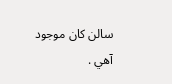سالن کان موجود آھي .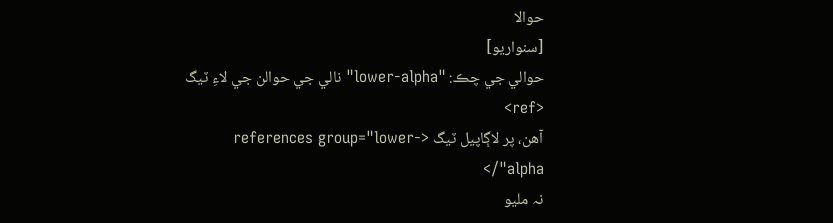حوالا
[سنواريو]
حوالي جي چڪ: "lower-alpha" نالي جي حوالن جي لاءِ ٽيگ <ref>
آهن، پر لاڳاپيل ٽيگ <references group="lower-alpha"/>
نہ مليو